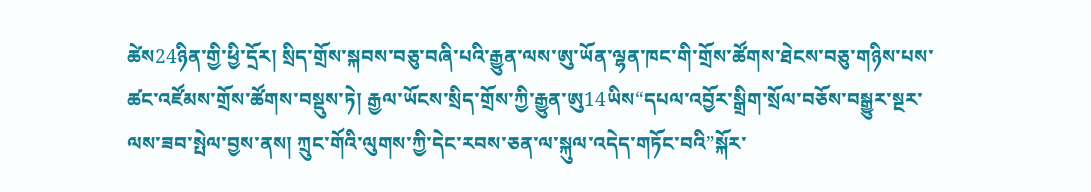ཚེས24ཉིན་གྱི་ཕྱི་དྲོར། སྲིད་གྲོས་སྐབས་བཅུ་བཞི་པའི་རྒྱུན་ལས་ཨུ་ཡོན་ལྷན་ཁང་གི་གྲོས་ཚོགས་ཐེངས་བཅུ་གཉིས་པས་ཚང་འཛོམས་གྲོས་ཚོགས་བསྡུས་ཏེ། རྒྱལ་ཡོངས་སྲིད་གྲོས་ཀྱི་རྒྱུན་ཨུ14ཡིས“དཔལ་འབྱོར་སྒྲིག་སྲོལ་བཅོས་བསྒྱུར་སྔར་ལས་ཟབ་སྤེལ་བྱས་ནས། ཀྲུང་གོའི་ལུགས་ཀྱི་དེང་རབས་ཅན་ལ་སྐུལ་འདེད་གཏོང་བའི”སྐོར་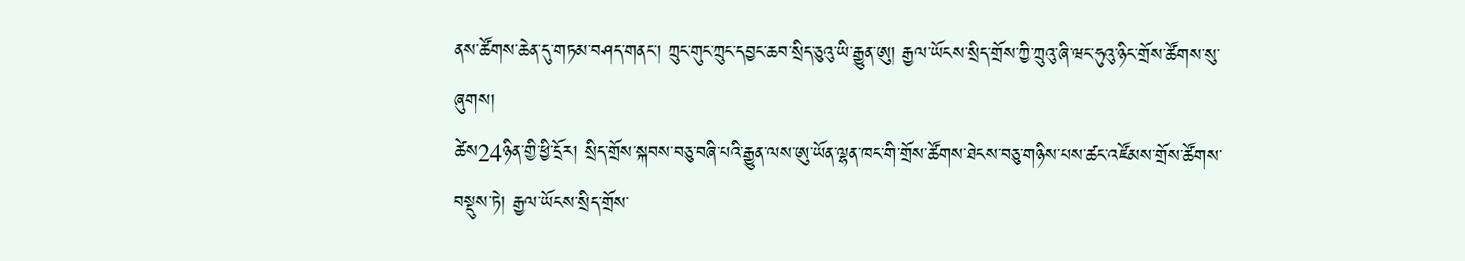ནས་ཚོགས་ཆེན་དུ་གཏམ་བཤད་གནང་། ཀྲུང་གུང་ཀྲུང་དབྱང་ཆབ་སྲིད་ཅུའུ་ཡི་རྒྱུན་ཨུ། རྒྱལ་ཡོངས་སྲིད་གྲོས་ཀྱི་ཀྲུའུ་ཞི་ཝང་ཧུའུ་ཉིང་གྲོས་ཚོགས་སུ་ཞུགས།
ཚེས24ཉིན་གྱི་ཕྱི་དྲོར། སྲིད་གྲོས་སྐབས་བཅུ་བཞི་པའི་རྒྱུན་ལས་ཨུ་ཡོན་ལྷན་ཁང་གི་གྲོས་ཚོགས་ཐེངས་བཅུ་གཉིས་པས་ཚང་འཛོམས་གྲོས་ཚོགས་བསྡུས་ཏེ། རྒྱལ་ཡོངས་སྲིད་གྲོས་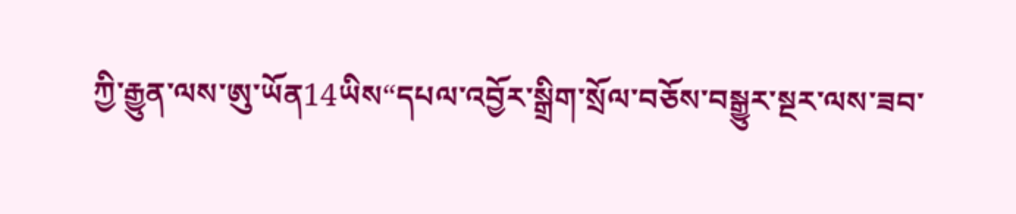ཀྱི་རྒྱུན་ལས་ཨུ་ཡོན14ཡིས“དཔལ་འབྱོར་སྒྲིག་སྲོལ་བཅོས་བསྒྱུར་སྔར་ལས་ཟབ་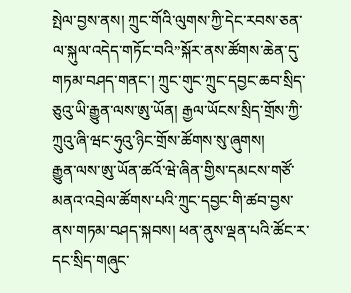སྤེལ་བྱས་ནས། ཀྲུང་གོའི་ལུགས་ཀྱི་དེང་རབས་ཅན་ལ་སྐུལ་འདེད་གཏོང་བའི”སྐོར་ནས་ཚོགས་ཆེན་དུ་གཏམ་བཤད་གནང་། ཀྲུང་གུང་ཀྲུང་དབྱང་ཆབ་སྲིད་ཅུའུ་ཡི་རྒྱུན་ལས་ཨུ་ཡོན། རྒྱལ་ཡོངས་སྲིད་གྲོས་ཀྱི་ཀྲུའུ་ཞི་ཝང་ཧུའུ་ཉིང་གྲོས་ཚོགས་སུ་ཞུགས།
རྒྱུན་ལས་ཨུ་ཡོན་ཚའོ་ཝེ་ཞིན་གྱིས་དམངས་གཙོ་མནའ་འབྲེལ་ཚོགས་པའི་ཀྲུང་དབྱང་གི་ཚབ་བྱས་ནས་གཏམ་བཤད་སྐབས། ཕན་ནུས་ལྡན་པའི་ཚོང་ར་དང་སྲིད་གཞུང་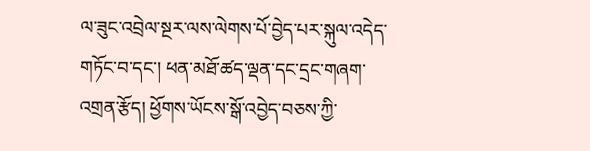ལ་ཟུང་འབྲེལ་སྔར་ལས་ལེགས་པོ་བྱེད་པར་སྐུལ་འདེད་གཏོང་བ་དང་། ཕན་མཐོ་ཚད་ལྡན་དང་དྲང་གཞག་འགྲན་རྩོད། ཕྱོགས་ཡོངས་སྒོ་འབྱེད་བཅས་ཀྱི་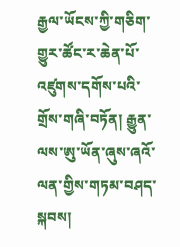རྒྱལ་ཡོངས་ཀྱི་གཅིག་གྱུར་ཚོང་ར་ཆེན་པོ་འཛུགས་དགོས་པའི་གྲོས་གཞི་བཏོན། རྒྱུན་ལས་ཨུ་ཡོན་ཞུས་ཞའོ་ལན་གྱིས་གཏམ་བཤད་སྐབས།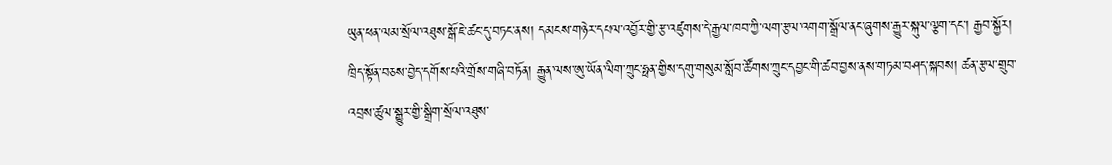ཡུན་ཕན་ལམ་སྲོལ་འཐུས་སྒོ་ཇེ་ཚང་དུ་བཏང་ནས། དམངས་གཉེར་དཔལ་འབྱོར་གྱི་རྩ་འཛུགས་དེ་རྒྱལ་ཁབ་ཀྱི་ལག་རྩལ་འགག་སྒྲོལ་ནང་ཞུགས་རྒྱུར་སྐུལ་ལྕག་དང་། རྒྱབ་སྐྱོར། ཁྲིད་སྟོན་བཅས་བྱེད་དགོས་པའི་གྲོས་གཞི་བཏོན། རྒྱུན་ལས་ཨུ་ཡོན་ལིག་ཀྲུང་ཧྥན་གྱིས་དགུ་གསུམ་སློབ་ཚོགས་ཀྲུང་དབྱང་གི་ཚབ་བྱས་ནས་གཏམ་བཤད་སྐབས། ཚན་རྩལ་གྲུབ་འབྲས་ཚུལ་སྒྱུར་གྱི་སྒྲིག་སྲོལ་འཐུས་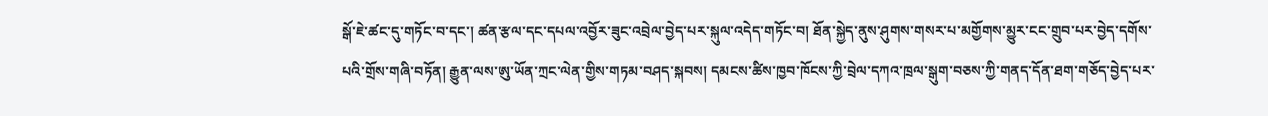སྒོ་ཇེ་ཚང་དུ་གཏོང་བ་དང་། ཚན་རྩལ་དང་དཔལ་འབྱོར་ཟུང་འབྲེལ་བྱེད་པར་སྐུལ་འདེད་གཏོང་བ། ཐོན་སྐྱེད་ནུས་ཤུགས་གསར་པ་མགྱོགས་མྱུར་ངང་གྲུབ་པར་བྱེད་དགོས་པའི་གྲོས་གཞི་བཏོན། རྒྱུན་ལས་ཨུ་ཡོན་ཀྲང་ལེན་གྱིས་གཏམ་བཤད་སྐབས། དམངས་ཚིས་ཁྱབ་ཁོངས་ཀྱི་བྲེལ་དཀའ་ཁྲལ་སྒུག་བཅས་ཀྱི་གནད་དོན་ཐག་གཅོད་བྱེད་པར་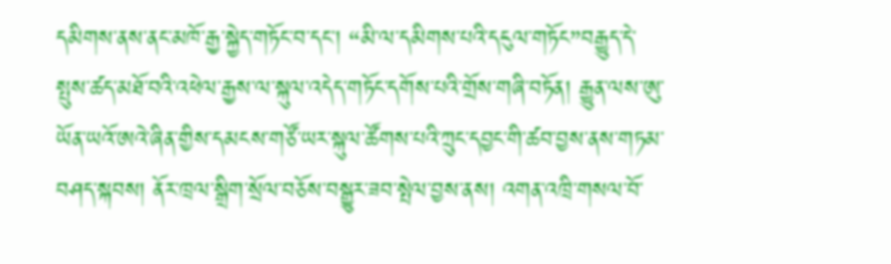དམིགས་ནས་ནང་མཁོ་རྒྱ་སྐྱེད་གཏོང་བ་དང་། “མི་ལ་དམིགས་པའི་དངུལ་གཏོང”བརྒྱུད་དེ་སྤུས་ཚད་མཐོ་བའི་འཕེལ་རྒྱས་ལ་སྐུལ་འདེད་གཏོང་དགོས་པའི་གྲོས་གཞི་བཏོན། རྒྱུན་ལས་ཨུ་ཡོན་ཡའོ་ཨའེ་ཞིན་གྱིས་དམངས་གཙོ་ཡར་སྐུལ་ཚོགས་པའི་ཀྲུང་དབྱང་གི་ཚབ་བྱས་ནས་གཏམ་བཤད་སྐབས། ནོར་ཁྲལ་སྒྲིག་སྲོལ་བཅོས་བསྒྱུར་ཟབ་སྤེལ་བྱས་ནས། འགན་འཁྲི་གསལ་བོ་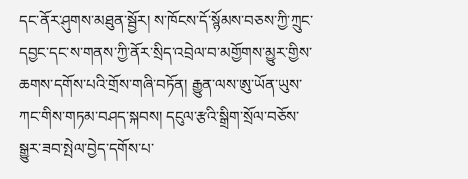དང་ནོར་ཤུགས་མཐུན་སྦྱོར། ས་ཁོངས་དོ་སྙོམས་བཅས་ཀྱི་ཀྲུང་དབྱང་དང་ས་གནས་ཀྱི་ནོར་སྲིད་འབྲེལ་བ་མགྱོགས་མྱུར་གྱིས་ཆགས་དགོས་པའི་གྲོས་གཞི་བཏོན། རྒྱུན་ལས་ཨུ་ཡོན་ཡུས་ཀང་གིས་གཏམ་བཤད་སྐབས། དངུལ་རྩའི་སྒྲིག་སྲོལ་བཅོས་སྒྱུར་ཟབ་སྤེལ་བྱེད་དགོས་པ་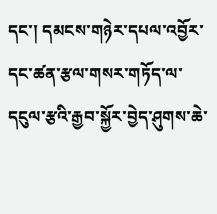དང་། དམངས་གཉེར་དཔལ་འབྱོར་དང་ཚན་རྩལ་གསར་གཏོད་ལ་དངུལ་རྩའི་རྒྱབ་སྐྱོར་བྱེད་ཤུགས་ཆེ་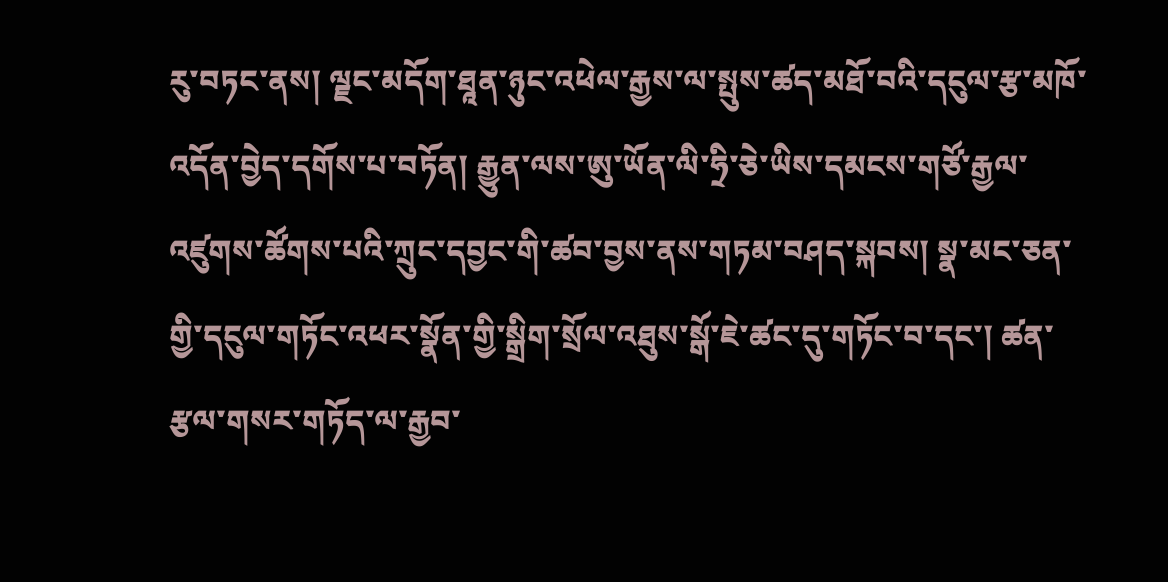རུ་བཏང་ནས། ལྗང་མདོག་ཐཱན་ཉུང་འཕེལ་རྒྱས་ལ་སྤུས་ཚད་མཐོ་བའི་དངུལ་རྩ་མཁོ་འདོན་བྱེད་དགོས་པ་བཏོན། རྒྱུན་ལས་ཨུ་ཡོན་ལི་ཧྲི་ཅེ་ཡིས་དམངས་གཙོ་རྒྱལ་འཛུགས་ཚོགས་པའི་ཀྲུང་དབྱང་གི་ཚབ་བྱས་ནས་གཏམ་བཤད་སྐབས། སྣ་མང་ཅན་གྱི་དངུལ་གཏོང་འཕར་སྣོན་གྱི་སྒྲིག་སྲོལ་འཐུས་སྒོ་ཇེ་ཚང་དུ་གཏོང་བ་དང་། ཚན་རྩལ་གསར་གཏོད་ལ་རྒྱབ་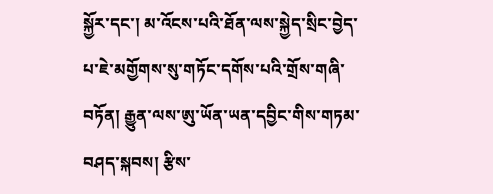སྐྱོར་དང་། མ་འོངས་པའི་ཐོན་ལས་སྐྱེད་སྲིང་བྱེད་པ་ཇེ་མགྱོགས་སུ་གཏོང་དགོས་པའི་གྲོས་གཞི་བཏོན། རྒྱུན་ལས་ཨུ་ཡོན་ཡན་དབྱིང་གིས་གཏམ་བཤད་སྐབས། རྩིས་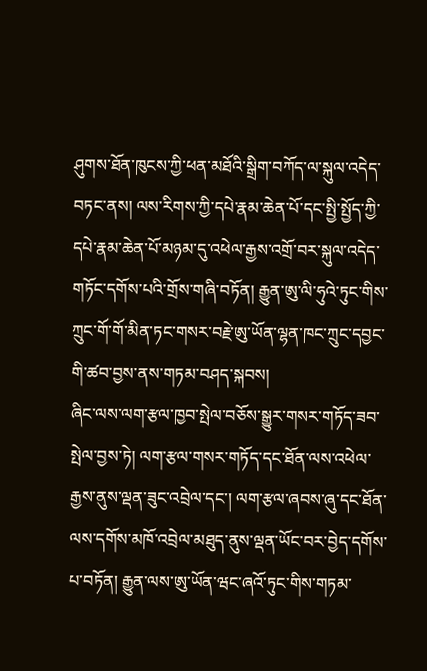ཤུགས་ཐོན་ཁུངས་ཀྱི་ཕན་མཐོའི་སྒྲིག་བཀོད་ལ་སྐུལ་འདེད་བཏང་ནས། ལས་རིགས་ཀྱི་དཔེ་རྣམ་ཆེན་པོ་དང་སྤྱི་སྤྱོད་ཀྱི་དཔེ་རྣམ་ཆེན་པོ་མཉམ་དུ་འཕེལ་རྒྱས་འགྲོ་བར་སྐུལ་འདེད་གཏོང་དགོས་པའི་གྲོས་གཞི་བཏོན། རྒྱུན་ཨུ་ལི་ཧུའེ་ཏུང་གིས་ཀྲུང་གོ་གོ་མིན་ཏང་གསར་བརྗེ་ཨུ་ཡོན་ལྷན་ཁང་ཀྲུང་དབྱང་གི་ཚབ་བྱས་ནས་གཏམ་བཤད་སྐབས།
ཞིང་ལས་ལག་རྩལ་ཁྱབ་སྤེལ་བཅོས་སྒྱུར་གསར་གཏོད་ཟབ་སྤེལ་བྱས་ཏེ། ལག་རྩལ་གསར་གཏོད་དང་ཐོན་ལས་འཕེལ་རྒྱས་ནུས་ལྡན་ཟུང་འབྲེལ་དང་། ལག་རྩལ་ཞབས་ཞུ་དང་ཐོན་ལས་དགོས་མཁོ་འབྲེལ་མཐུད་ནུས་ལྡན་ཡོང་བར་བྱེད་དགོས་པ་བཏོན། རྒྱུན་ལས་ཨུ་ཡོན་ཝང་ཞའོ་ཏུང་གིས་གཏམ་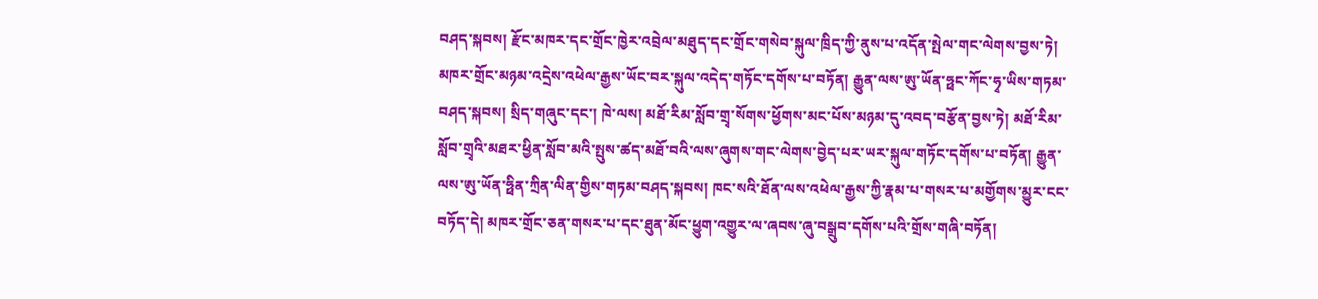བཤད་སྐབས། རྫོང་མཁར་དང་གྲོང་ཁྱེར་འབྲེལ་མཐུད་དང་གྲོང་གསེབ་སྐུལ་ཁྲིད་ཀྱི་ནུས་པ་འདོན་སྤེལ་གང་ལེགས་བྱས་ཏེ། མཁར་གྲོང་མཉམ་འདྲེས་འཕེལ་རྒྱས་ཡོང་བར་སྐུལ་འདེད་གཏོང་དགོས་པ་བཏོན། རྒྱུན་ལས་ཨུ་ཡོན་ཧྥང་ཀོང་ཧྭ་ཡིས་གཏམ་བཤད་སྐབས། སྲིད་གཞུང་དང་། ཁེ་ལས། མཐོ་རིམ་སློབ་གྲྭ་སོགས་ཕྱོགས་མང་པོས་མཉམ་དུ་འབད་བརྩོན་བྱས་ཏེ། མཐོ་རིམ་སློབ་གྲྭའི་མཐར་ཕྱིན་སློབ་མའི་སྤུས་ཚད་མཐོ་བའི་ལས་ཞུགས་གང་ལེགས་བྱེད་པར་ཡར་སྐུལ་གཏོང་དགོས་པ་བཏོན། རྒྱུན་ལས་ཨུ་ཡོན་ཧྥིན་ཀྲིན་ལིན་གྱིས་གཏམ་བཤད་སྐབས། ཁང་སའི་ཐོན་ལས་འཕེལ་རྒྱས་ཀྱི་རྣམ་པ་གསར་པ་མགྱོགས་མྱུར་ངང་བཏོད་དེ། མཁར་གྲོང་ཅན་གསར་པ་དང་ཐུན་མོང་ཕྱུག་འགྱུར་ལ་ཞབས་ཞུ་བསྒྲུབ་དགོས་པའི་གྲོས་གཞི་བཏོན།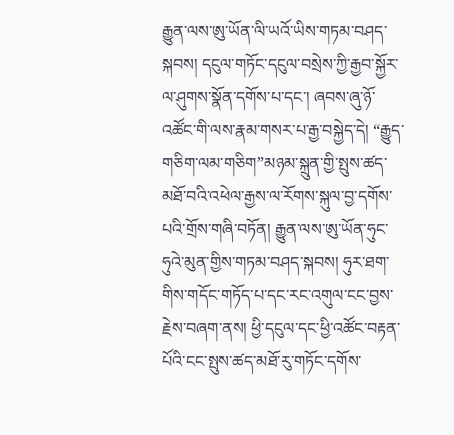རྒྱུན་ལས་ཨུ་ཡོན་ལི་ཡའོ་ཡིས་གཏམ་བཤད་སྐབས། དངུལ་གཏོང་དངུལ་བསྲེས་ཀྱི་རྒྱབ་སྐྱོར་ལ་ཤུགས་སྣོན་དགོས་པ་དང་། ཞབས་ཞུ་ཉོ་འཚོང་གི་ལས་རྣམ་གསར་པ་རྒྱ་བསྐྱེད་དེ། “རྒྱུད་གཅིག་ལམ་གཅིག”མཉམ་སྐྲུན་གྱི་སྤུས་ཚད་མཐོ་བའི་འཕེལ་རྒྱས་ལ་རོགས་སྐུལ་བྱ་དགོས་པའི་གྲོས་གཞི་བཏོན། རྒྱུན་ལས་ཨུ་ཡོན་ཧུང་ཧུའེ་མུན་གྱིས་གཏམ་བཤད་སྐབས། ཧུར་ཐག་གིས་གདོང་གཏོད་པ་དང་རང་འགུལ་ངང་བྱས་རྗེས་བཞག་ནས། ཕྱི་དངུལ་དང་ཕྱི་འཚོང་བརྟན་པོའི་ངང་སྤུས་ཚད་མཐོ་རུ་གཏོང་དགོས་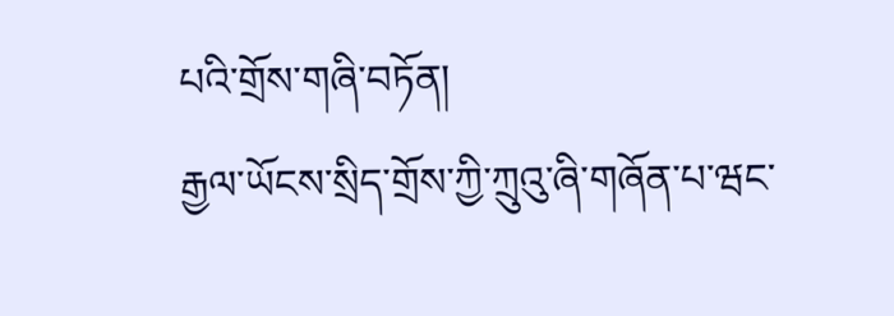པའི་གྲོས་གཞི་བཏོན།
རྒྱལ་ཡོངས་སྲིད་གྲོས་ཀྱི་ཀྲུའུ་ཞི་གཞོན་པ་ཝང་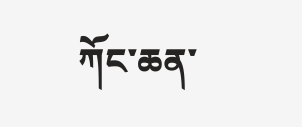ཀོང་ཆན་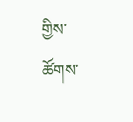གྱིས་ཚོགས་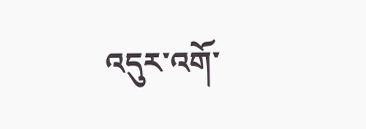འདུར་འགོ་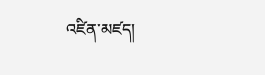འཛིན་མཛད།